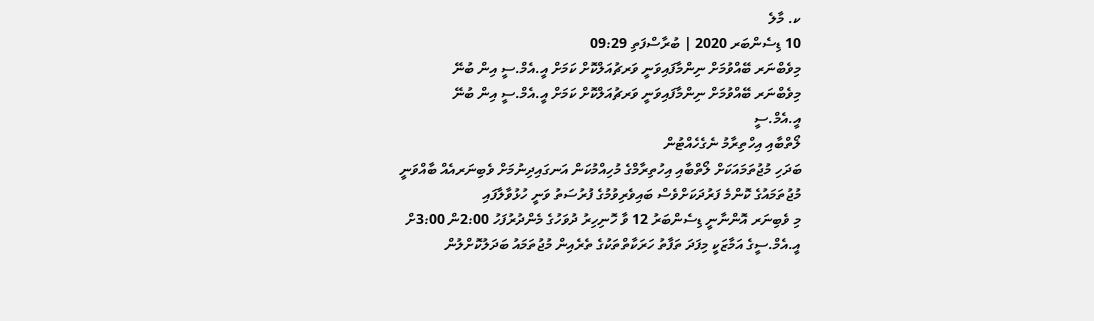ކ. މާލެ
10 ޑިސެންބަރ 2020 | ބުރާސްފަތި 09:29
މިވެބްނަރ ބޭއްވުމަށް ނިންމާފައިވަނީ ވަރޗުއަލްކޮށް ކަމަށް އީ.އެމް.ސީ އިން ބުނޭ
މިވެބްނަރ ބޭއްވުމަށް ނިންމާފައިވަނީ ވަރޗުއަލްކޮށް ކަމަށް އީ.އެމް.ސީ އިން ބުނޭ
އީ.އެމް.ސީ
ލޯތްބާއި އިހްތިރާމު ނެގެހެއްޓުން
ބަދަހި މުޖުތަމައަކަށް ލޯތްބާއި އިހުތިރާމްގެ މުހިއްމުކަން އަނގައިދިނުމަށް ވެބިނަރއެއް ބާއްވަނީ
މުޖުތަމައުގެ ކޮންމެ ފަރުދަކަށްވެސް ބައިވެރިވުމުގެ ފުރުސަތު ވަނީ ހުޅުވާލާފައި
މި ވެބިނަރ އޮންނާނީ ޑިސެންބަރު 12 ވާ ހޮނިހިރު ދުވަހުގެ މެންދުރުފަހު 2:00ން 3:00ށް
އީ.އެމް.ސީގެ އަމާޒަކީ މިފަދަ ތަފާތު ހަރަކާތްތަކުގެ ތެރެއިން މުޖުތަމައު ބަދަލުކޮށްލުން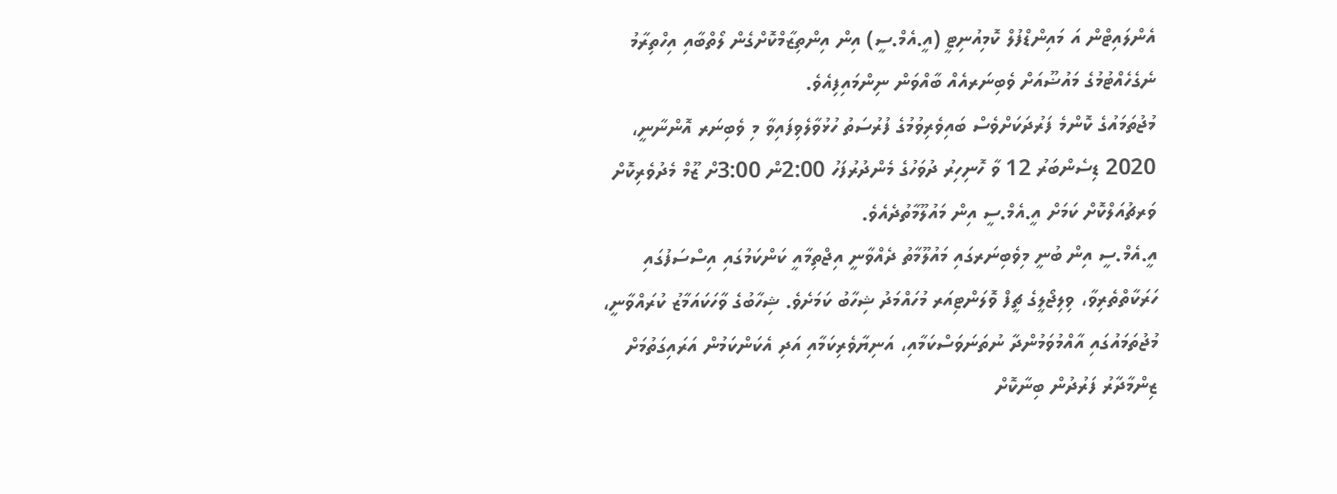އެންލައިޓްން އަ މައިންޑްފުލް ކޮމިއުނިޓީ (އީ.އެމް.ސީ) އިން އިންތިޒާމްކޮށްގެން ލޯތްބާއި އިހްތިރާމު ނެގެހެއްޓުމުގެ މައުޟޫއަށް ވެބިނަރއެއް ބާއްވަން ނިންމައިފިއެވެ.
މުޖުތަމައުގެ ކޮންމެ ފަރުދަކަށްވެސް ބައިވެރިވުމުގެ ފުރުސަތު ހުޅުވާލެވިފައިވާ މި ވެބިނަރ އޮންނާނީ، 2020 ޑިސެންބަރު 12 ވާ ހޮނިހިރު ދުވަހުގެ މެންދުރުފަހު 2:00ން 3:00ށް ޒޫމް މެދުވެރިކޮށް ވަރޗުއަލްކޮށް ކަމަށް އީ.އެމް.ސީ އިން މައުލޫމާތުދެއެވެ.
އީ.އެމް.ސީ އިން ބުނީ މިވެބިނަރގައި މައުލޫމާތު ދެއްވާނީ އިޖްތިމާއީ ކަންކަމުގައި އިސްސަފުގައި ހަރަކާތްތެރިވާ، ވިލިޖޯލީގެ ޗީފް ވޮލަންޓިއަރ މުހައްމަދު ޝިހާބު ކަމަށެވެ. ޝިހާބުގެ ވާހަކައަމާޒު ކުރައްވާނީ، މުޖުތަމައުގައި އާއްމުވަމުންދާ ނުތަނަވަސްކަމާއި، އަނިޔާވެރިކަމާއި އަދި އެކަންކަމުން އަރައިގަތުމަށް ޒިންމާދާރު ފަރުދުން ބިނާކޮށް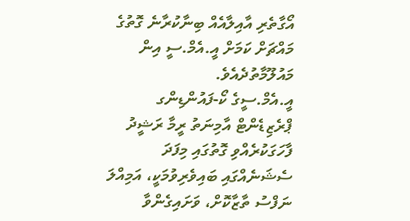އޯގާތެރި އާއިލާއެއް ބިނާކުރާނެ ގޮތުގެ މައްޗަށް ކަމަށް އީ.އެމް.ސީ އިން މައުލޫމާތުދެއެވެ.
އީ.އެމް.ސީގެ ކޯ-ފައުންޑިންގ ޕްރެޒިޑެންޓް އާމިނަތު ރީމާ ރަޝީދު ފާހަގަކުރެއްވި ގޮތުގައި މިފަދަ ސެޝަނެއްގައި ބައިވެރިވުމަކީ، އަމިއްލަ ނަފްސު ތާޒާކޮށް، ވަށައިގެންވާ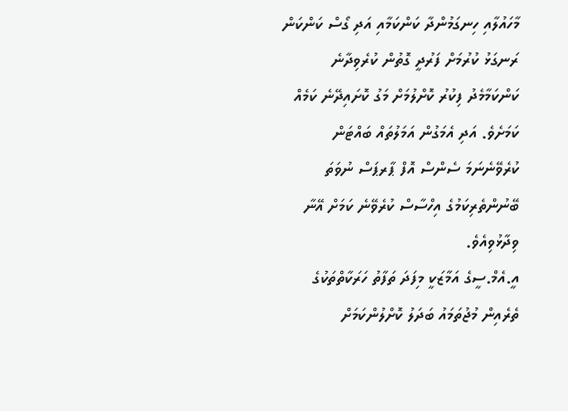މާހައުލާއި ހިނގަމުންދާ ކަންކަމާއި އަދި ގޯސް ކަންކަން ރަނގަޅު ކުރުމަށް ފަރުދީ ގޮތުން ކުރެވިދާނެ ކަންކަމާމެދު ފިކުރު ކޮށްލުމަށް މަގު ކޮށައިދޭނެ ކަމެއް ކަމަށެވެ. އަދި އެމަގުން އަމަލުތައް ބައްޓަން ކުރެވޭނެނަމަ ސެންސް އޮފް ޕާރޕަސް ނުވަތަ ބޭނުންތެރިކަމުގެ އިހްސާސް ކުރެވޭނެ ކަމަށް އޭނާ ވިދާޅުވިއެވެ.
އީ.އެމް.ސީގެ އަމާޒަކީ މިފަދަ ތަފާތު ހަރަކާތްތަކުގެ ތެރެއިން މުޖުތަމައު ބަދަލު ކޮށްލުންކަމަށް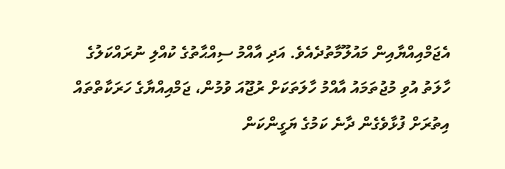އެޖަމްއިއްޔާއިން މައުލޫމާތުދެއެވެ. އަދި އާއްމު ސިއްޙާތުގެ ކުއްލި ނުރައްކަލުގެ ހާލަތު އުވި މުޖުތަމައު އާއްމު ހާލަތަކަށް ރުޖޫއަ ވުމުން، ޖަމްއިއްޔާގެ ހަރަކާތްތައް އިތުރަށް ފުޅާވެގެން ދާނެ ކަމުގެ ޔަގީންކަން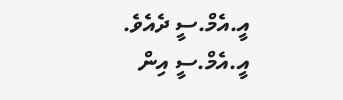އީ.އެމް.ސީ ދެއެވެ.
އީ.އެމް.ސީ އިން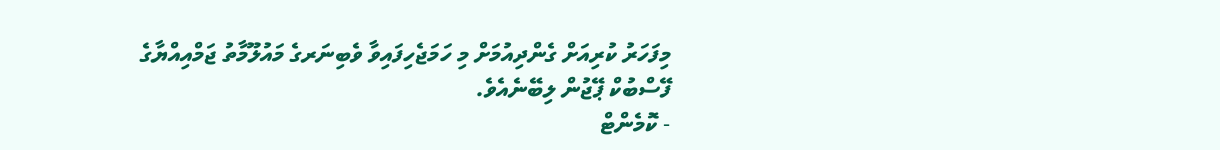މިފަހަރު ކުރިއަށް ގެންދިއުމަށް މި ހަމަޖެހިފައިވާ ވެބިނަރގެ މައުލޫމާތު ޖަމްއިއްޔާގެ ފޭސްބުކް ޕޭޖުން ލިބޭނެއެވެ.
- ކޮމެންޓް